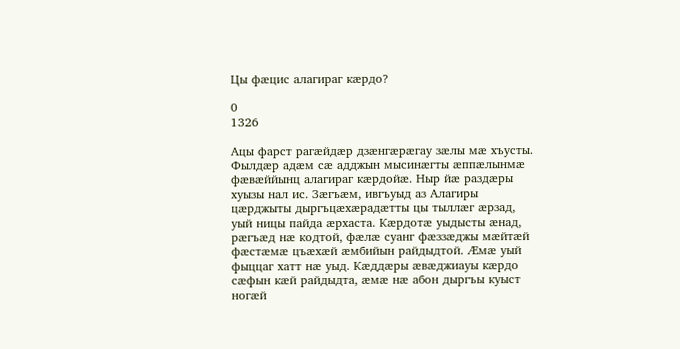Цы фæцис алагираг кæрдо?

0
1326

Ацы фарст рагæйдæр дзæнгæрæгау зæлы мæ хъусты. Фылдæр адæм сæ адджын мысинæгты æппæлынмæ фæвæййынц алагираг кæрдойæ. Ныр йæ раздæры хуызы нал ис. Зæгъæм, ивгъуыд аз Алагиры цæрджыты дыргъцæхæрадæтты цы тыллæг æрзад, уый ницы пайда æрхаста. Кæрдотæ уыдысты æнад, рæгъæд нæ кодтой, фæлæ суанг фæззæджы мæйтæй фæстæмæ цъæхæй æмбийын райдыдтой. Æмæ уый фыццаг хатт нæ уыд. Кæддæры æвæджиауы кæрдо сæфын кæй райдыдта, æмæ нæ абон дыргъы куыст ногæй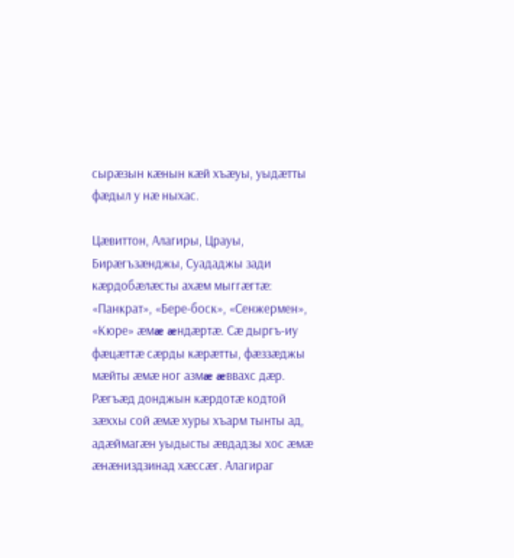сырæзын кæнын кæй хъæуы, уыдæтты фæдыл у нæ ныхас.

Цæвиттон, Алагиры, Црауы, Бирæгъзæнджы, Суададжы зади кæрдобæлæсты ахæм мыггæгтæ: «Панкрат», «Бере-боск», «Сенжермен», «Кюре» æмæ æндæртæ. Сæ дыргъ-иу фæцæттæ сæрды кæрæтты, фæззæджы мæйты æмæ ног азмæ æввахс дæр. Рæгъæд донджын кæрдотæ кодтой зæххы сой æмæ хуры хъарм тынты ад, адæймагæн уыдысты æвдадзы хос æмæ æнæниздзинад хæссæг. Алагираг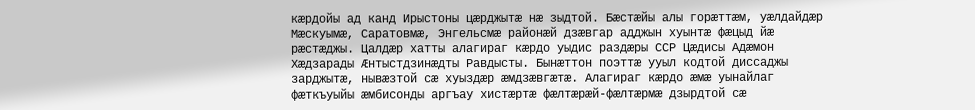кæрдойы ад канд Ирыстоны цæрджытæ нæ зыдтой. Бæстæйы алы горæттæм, уæлдайдæр Мæскуымæ, Саратовмæ, Энгельсмæ районæй дзæвгар адджын хуынтæ фæцыд йæ рæстæджы. Цалдæр хатты алагираг кæрдо уыдис раздæры ССР Цæдисы Адæмон Хæдзарады Æнтыстдзинæдты Равдысты. Бынæттон поэттæ ууыл кодтой диссаджы зарджытæ, нывæзтой сæ хуыздæр æмдзæвгæтæ. Алагираг кæрдо æмæ уынайлаг фæткъуыйы æмбисонды аргъау хистæртæ фæлтæрæй-фæлтæрмæ дзырдтой сæ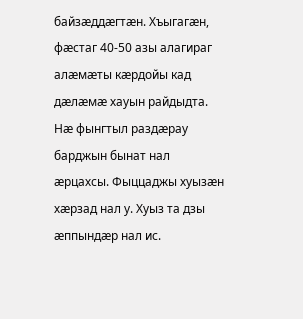байзæддæгтæн. Хъыгагæн, фæстаг 40-50 азы алагираг алæмæты кæрдойы кад дæлæмæ хауын райдыдта. Нæ фынгтыл раздæрау барджын бынат нал æрцахсы. Фыццаджы хуызæн хæрзад нал у. Хуыз та дзы æппындæр нал ис.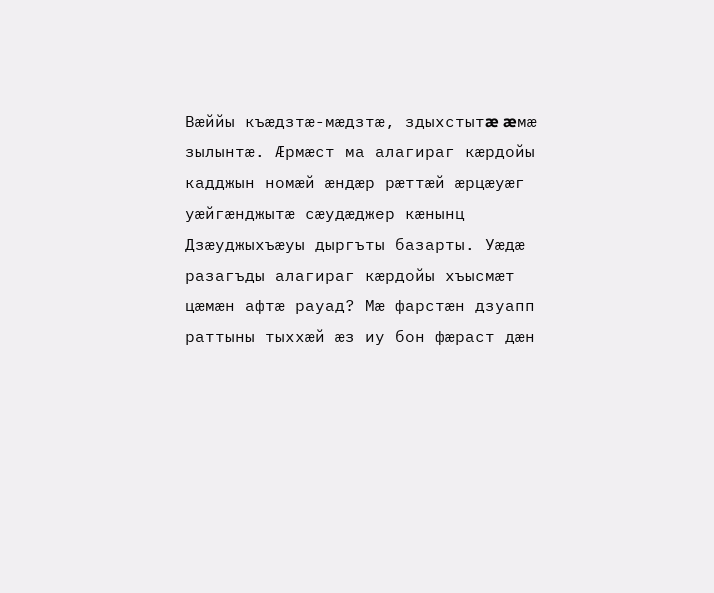Вæййы къæдзтæ-мæдзтæ, здыхстытæ æмæ зылынтæ. Æрмæст ма алагираг кæрдойы кадджын номæй æндæр рæттæй æрцæуæг уæйгæнджытæ сæудæджер кæнынц Дзæуджыхъæуы дыргъты базарты. Уæдæ разагъды алагираг кæрдойы хъысмæт цæмæн афтæ рауад? Мæ фарстæн дзуапп раттыны тыххæй æз иу бон фæраст дæн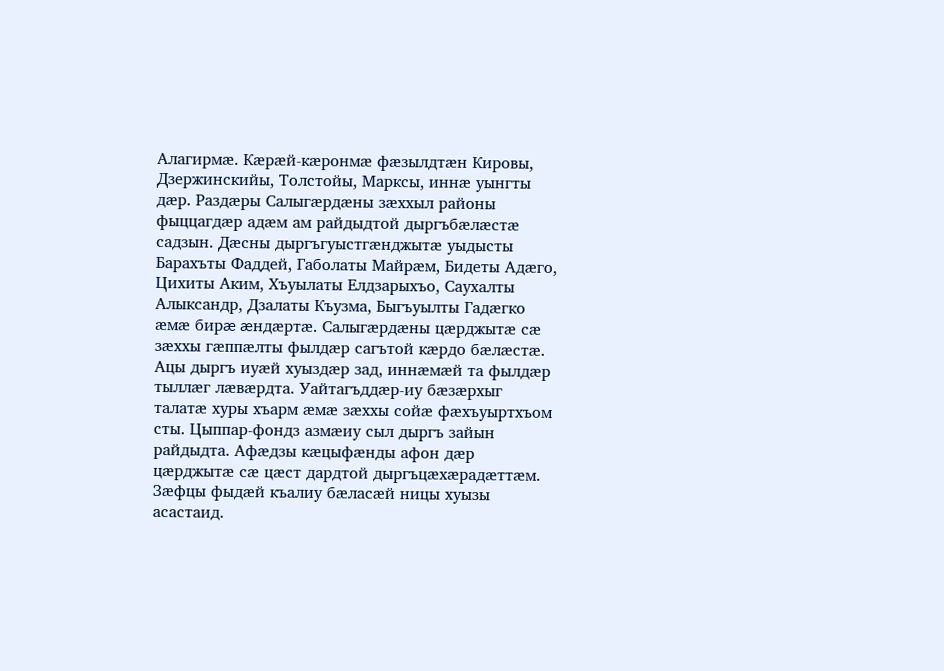Алагирмæ. Кæрæй-кæронмæ фæзылдтæн Кировы, Дзержинскийы, Толстойы, Марксы, иннæ уынгты дæр. Раздæры Салыгæрдæны зæххыл районы фыццагдæр адæм ам райдыдтой дыргъбæлæстæ садзын. Дæсны дыргъгуыстгæнджытæ уыдысты Барахъты Фаддей, Габолаты Майрæм, Бидеты Адæго, Цихиты Аким, Хъуылаты Елдзарыхъо, Саухалты Алыксандр, Дзалаты Къузма, Быгъуылты Гадæгко æмæ бирæ æндæртæ. Салыгæрдæны цæрджытæ сæ зæххы гæппæлты фылдæр сагътой кæрдо бæлæстæ. Ацы дыргъ иуæй хуыздæр зад, иннæмæй та фылдæр тыллæг лæвæрдта. Уайтагъддæр-иу бæзæрхыг талатæ хуры хъарм æмæ зæххы сойæ фæхъуыртхъом сты. Цыппар-фондз азмæиу сыл дыргъ зайын райдыдта. Афæдзы кæцыфæнды афон дæр цæрджытæ сæ цæст дардтой дыргъцæхæрадæттæм. Зæфцы фыдæй къалиу бæласæй ницы хуызы асастаид.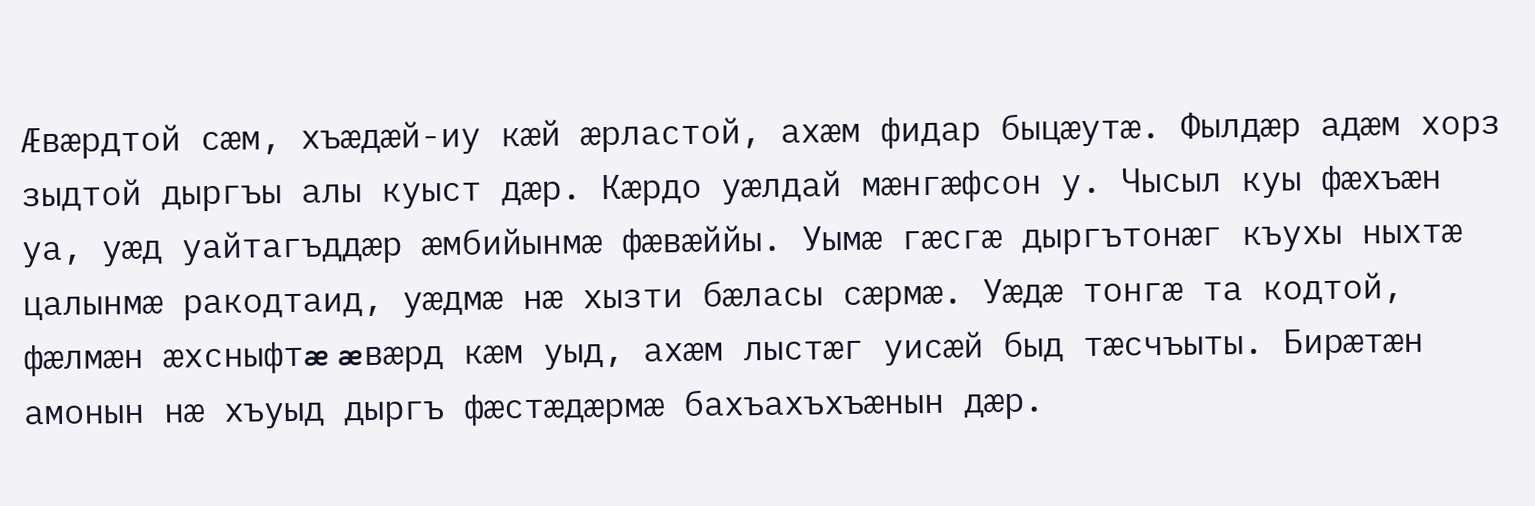Æвæрдтой сæм, хъæдæй-иу кæй æрластой, ахæм фидар быцæутæ. Фылдæр адæм хорз зыдтой дыргъы алы куыст дæр. Кæрдо уæлдай мæнгæфсон у. Чысыл куы фæхъæн уа, уæд уайтагъддæр æмбийынмæ фæвæййы. Уымæ гæсгæ дыргътонæг къухы ныхтæ цалынмæ ракодтаид, уæдмæ нæ хызти бæласы сæрмæ. Уæдæ тонгæ та кодтой, фæлмæн æхсныфтæ æвæрд кæм уыд, ахæм лыстæг уисæй быд тæсчъыты. Бирæтæн амонын нæ хъуыд дыргъ фæстæдæрмæ бахъахъхъæнын дæр.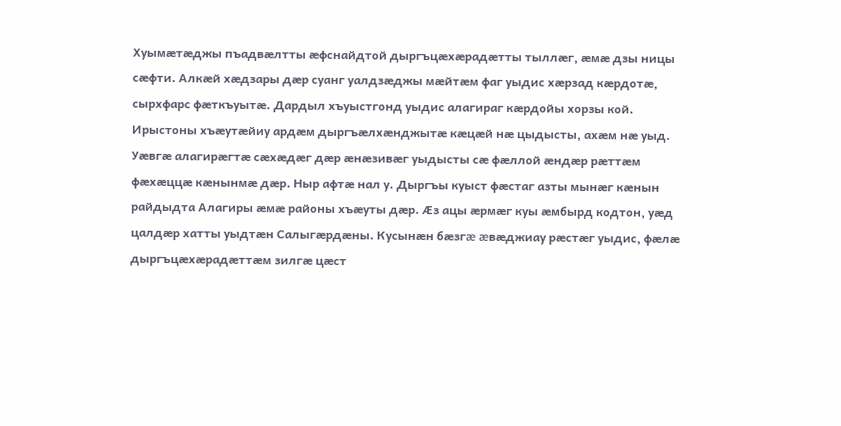Хуымæтæджы пъадвæлтты æфснайдтой дыргъцæхæрадæтты тыллæг, æмæ дзы ницы сæфти. Алкæй хæдзары дæр суанг уалдзæджы мæйтæм фаг уыдис хæрзад кæрдотæ, сырхфарс фæткъуытæ. Дардыл хъуыстгонд уыдис алагираг кæрдойы хорзы кой. Ирыстоны хъæутæйиу ардæм дыргъæлхæнджытæ кæцæй нæ цыдысты, ахæм нæ уыд. Уæвгæ алагирæгтæ сæхæдæг дæр æнæзивæг уыдысты сæ фæллой æндæр рæттæм фæхæццæ кæнынмæ дæр. Ныр афтæ нал у. Дыргъы куыст фæстаг азты мынæг кæнын райдыдта Алагиры æмæ районы хъæуты дæр. Æз ацы æрмæг куы æмбырд кодтон, уæд цалдæр хатты уыдтæн Салыгæрдæны. Кусынæн бæзгæ æвæджиау рæстæг уыдис, фæлæ дыргъцæхæрадæттæм зилгæ цæст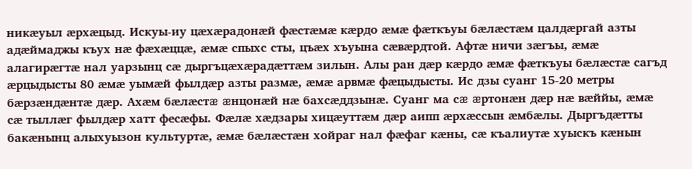никæуыл æрхæцыд. Искуы-иу цæхæрадонæй фæстæмæ кæрдо æмæ фæткъуы бæлæстæм цалдæргай азты адæймаджы къух нæ фæхæццæ, æмæ спыхс сты, цъæх хъуына сæвæрдтой. Афтæ ничи зæгъы, æмæ алагирæгтæ нал уарзынц сæ дыргъцæхæрадæттæм зилын. Алы ран дæр кæрдо æмæ фæткъуы бæлæстæ сагъд æрцыдысты 80 æмæ уымæй фылдæр азты размæ, æмæ арвмæ фæцыдысты. Ис дзы суанг 15-20 метры бæрзæндæнтæ дæр. Ахæм бæлæстæ æнцонæй нæ бахсæддзынæ. Суанг ма сæ æртонæн дæр нæ вæййы, æмæ сæ тыллæг фылдæр хатт фесæфы. Фæлæ хæдзары хицæуттæм дæр аипп æрхæссын æмбæлы. Дыргъдæтты бакæнынц алыхуызон культуртæ, æмæ бæлæстæн хойраг нал фæфаг кæны, сæ къалиутæ хуыскъ кæнын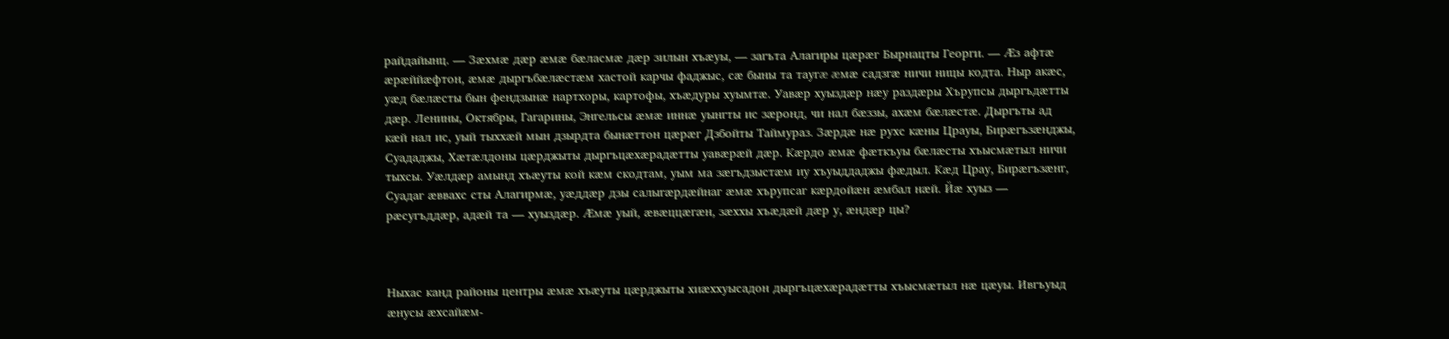райдайынц. — Зæхмæ дæр æмæ бæласмæ дæр зилын хъæуы, — загъта Алагиры цæрæг Бырнацты Георги. — Æз афтæ æрæййæфтон, æмæ дыргъбæлæстæм хастой карчы фаджыс, сæ быны та таугæ æмæ садзгæ ничи ницы кодта. Ныр акæс, уæд бæлæсты бын фендзынæ нартхоры, картофы, хъæдуры хуымтæ. Уавæр хуыздæр нæу раздæры Хърупсы дыргъдæтты дæр. Ленины, Октябры, Гагарины, Энгельсы æмæ иннæ уынгты ис зæронд, чи нал бæззы, ахæм бæлæстæ. Дыргъты ад кæй нал ис, уый тыххæй мын дзырдта бынæттон цæрæг Дзбойты Таймураз. Зæрдæ нæ рухс кæны Црауы, Бирæгъзæнджы, Суададжы, Хæтæлдоны цæрджыты дыргъцæхæрадæтты уавæрæй дæр. Кæрдо æмæ фæткъуы бæлæсты хъысмæтыл ничи тыхсы. Уæлдæр амынд хъæуты кой кæм скодтам, уым ма зæгъдзыстæм иу хъуыддаджы фæдыл. Кæд Црау, Бирæгъзæнг, Суадаг æввахс сты Алагирмæ, уæддæр дзы салыгæрдæйнаг æмæ хърупсаг кæрдойæн æмбал нæй. Йæ хуыз — рæсугъддæр, адæй та — хуыздæр. Æмæ уый, æвæццæгæн, зæххы хъæдæй дæр у, æндæр цы?



Ныхас канд районы центры æмæ хъæуты цæрджыты хиæххуысадон дыргъцæхæрадæтты хъысмæтыл нæ цæуы. Ивгъуыд æнусы æхсайæм-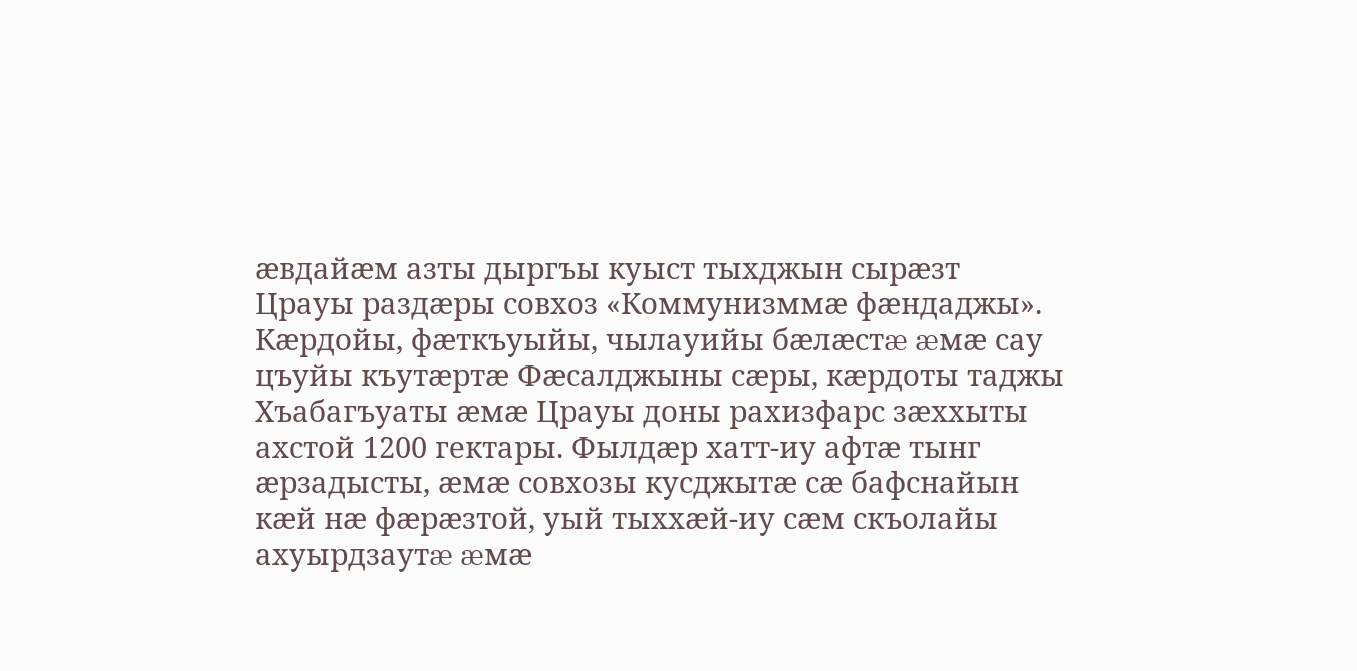æвдайæм азты дыргъы куыст тыхджын сырæзт Црауы раздæры совхоз «Коммунизммæ фæндаджы». Кæрдойы, фæткъуыйы, чылауийы бæлæстæ æмæ сау цъуйы къутæртæ Фæсалджыны сæры, кæрдоты таджы Хъабагъуаты æмæ Црауы доны рахизфарс зæххыты ахстой 1200 гектары. Фылдæр хатт-иу афтæ тынг æрзадысты, æмæ совхозы кусджытæ сæ бафснайын кæй нæ фæрæзтой, уый тыххæй-иу сæм скъолайы ахуырдзаутæ æмæ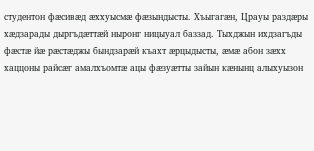студентон фæсивæд æххуысмæ фæзындысты. Хъыгагæн, Црауы раздæры хæдзарады дыргъдæттæй ныронг ницыуал баззад. Тыхджын ихдзагъды фæстæ йæ рæстæджы бындзарæй къахт æрцыдысты, æмæ абон зæхх хаццоны райсæг амалхъомтæ ацы фæзуæтты зайын кæнынц алыхуызон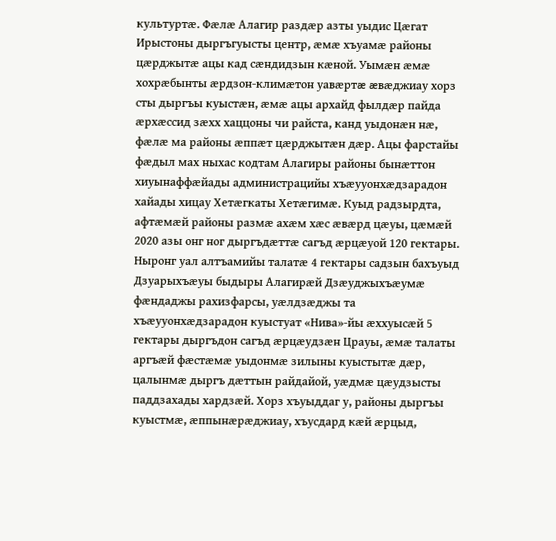культуртæ. Фæлæ Алагир раздæр азты уыдис Цæгат Ирыстоны дыргъгуысты центр, æмæ хъуамæ районы цæрджытæ ацы кад сæндидзын кæной. Уымæн æмæ хохрæбынты æрдзон-климæтон уавæртæ æвæджиау хорз сты дыргъы куыстæн, æмæ ацы архайд фылдæр пайда æрхæссид зæхх хаццоны чи райста, канд уыдонæн нæ, фæлæ ма районы æппæт цæрджытæн дæр. Ацы фарстайы фæдыл мах ныхас кодтам Алагиры районы бынæттон хиуынаффæйады администрацийы хъæууонхæдзарадон хайады хицау Хетæгкаты Хетæгимæ. Куыд радзырдта, афтæмæй районы размæ ахæм хæс æвæрд цæуы, цæмæй 2020 азы онг ног дыргъдæттæ сагъд æрцæуой 120 гектары. Ныронг уал алтъамийы талатæ 4 гектары садзын бахъуыд Дзуарыхъæуы быдыры Алагирæй Дзæуджыхъæумæ фæндаджы рахизфарсы, уæлдзæджы та хъæууонхæдзарадон куыстуат «Нива»-йы æххуысæй 5 гектары дыргъдон сагъд æрцæудзæн Црауы, æмæ талаты аргъæй фæстæмæ уыдонмæ зилыны куыстытæ дæр, цалынмæ дыргъ дæттын райдайой, уæдмæ цæудзысты паддзахады хардзæй. Хорз хъуыддаг у, районы дыргъы куыстмæ, æппынæрæджиау, хъусдард кæй æрцыд,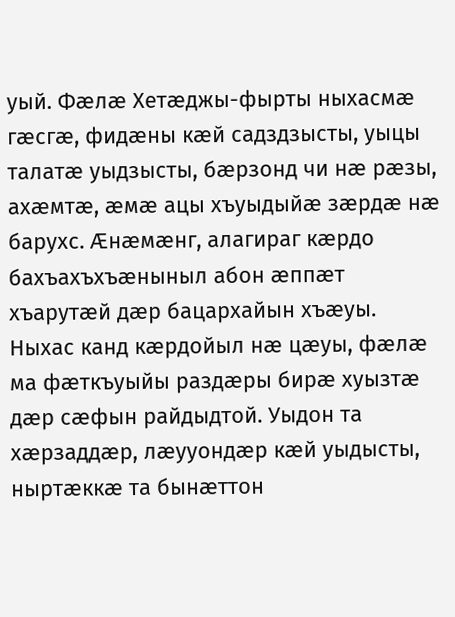уый. Фæлæ Хетæджы-фырты ныхасмæ гæсгæ, фидæны кæй садздзысты, уыцы талатæ уыдзысты, бæрзонд чи нæ рæзы, ахæмтæ, æмæ ацы хъуыдыйæ зæрдæ нæ барухс. Æнæмæнг, алагираг кæрдо бахъахъхъæныныл абон æппæт хъарутæй дæр бацархайын хъæуы. Ныхас канд кæрдойыл нæ цæуы, фæлæ ма фæткъуыйы раздæры бирæ хуызтæ дæр сæфын райдыдтой. Уыдон та хæрзаддæр, лæууондæр кæй уыдысты, ныртæккæ та бынæттон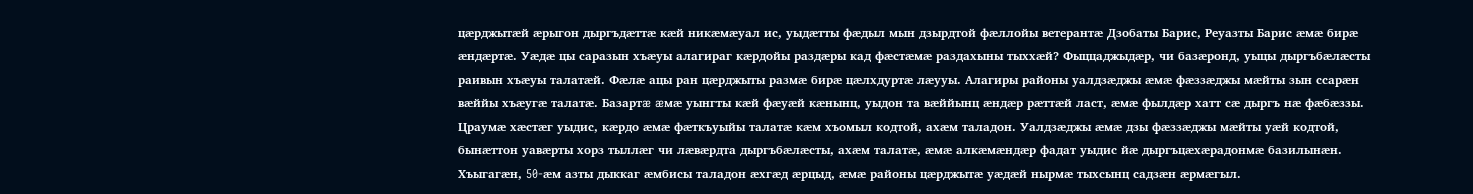цæрджытæй æрыгон дыргъдæттæ кæй никæмæуал ис, уыдæтты фæдыл мын дзырдтой фæллойы ветерантæ Дзобаты Барис, Реуазты Барис æмæ бирæ æндæртæ. Уæдæ цы саразын хъæуы алагираг кæрдойы раздæры кад фæстæмæ раздахыны тыххæй? Фыццаджыдæр, чи базæронд, уыцы дыргъбæлæсты раивын хъæуы талатæй. Фæлæ ацы ран цæрджыты размæ бирæ цæлхдуртæ лæууы. Алагиры районы уалдзæджы æмæ фæззæджы мæйты зын ссарæн вæййы хъæугæ талатæ. Базартæ æмæ уынгты кæй фæуæй кæнынц, уыдон та вæййынц æндæр рæттæй ласт, æмæ фылдæр хатт сæ дыргъ нæ фæбæззы. Цраумæ хæстæг уыдис, кæрдо æмæ фæткъуыйы талатæ кæм хъомыл кодтой, ахæм таладон. Уалдзæджы æмæ дзы фæззæджы мæйты уæй кодтой, бынæттон уавæрты хорз тыллæг чи лæвæрдта дыргъбæлæсты, ахæм талатæ, æмæ алкæмæндæр фадат уыдис йæ дыргъцæхæрадонмæ базилынæн. Хъыгагæн, 50-æм азты дыккаг æмбисы таладон æхгæд æрцыд, æмæ районы цæрджытæ уæдæй нырмæ тыхсынц садзæн æрмæгыл.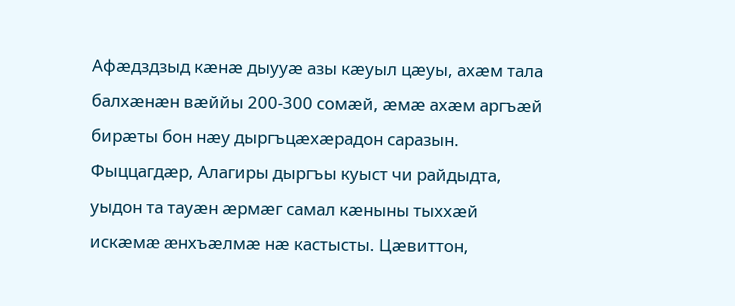Афæдздзыд кæнæ дыууæ азы кæуыл цæуы, ахæм тала балхæнæн вæййы 200-300 сомæй, æмæ ахæм аргъæй бирæты бон нæу дыргъцæхæрадон саразын. Фыццагдæр, Алагиры дыргъы куыст чи райдыдта, уыдон та тауæн æрмæг самал кæныны тыххæй искæмæ æнхъæлмæ нæ кастысты. Цæвиттон,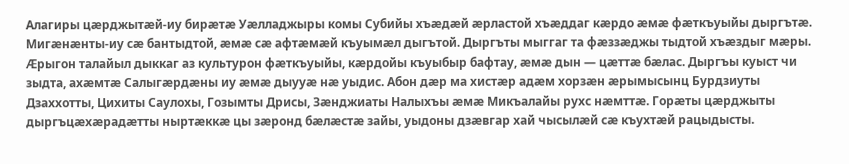Алагиры цæрджытæй-иу бирæтæ Уæлладжыры комы Субийы хъæдæй æрластой хъæддаг кæрдо æмæ фæткъуыйы дыргътæ. Мигæнæнты-иу сæ бантыдтой, æмæ сæ афтæмæй къуымæл дыгътой. Дыргъты мыггаг та фæззæджы тыдтой хъæздыг мæры. Æрыгон талайыл дыккаг аз культурон фæткъуыйы, кæрдойы къуыбыр бафтау, æмæ дын — цæттæ бæлас. Дыргъы куыст чи зыдта, ахæмтæ Салыгæрдæны иу æмæ дыууæ нæ уыдис. Абон дæр ма хистæр адæм хорзæн æрымысынц Бурдзиуты Дзаххотты, Цихиты Саулохы, Гозымты Дрисы, Зæнджиаты Налыхъы æмæ Микъалайы рухс нæмттæ. Горæты цæрджыты дыргъцæхæрадæтты ныртæккæ цы зæронд бæлæстæ зайы, уыдоны дзæвгар хай чысылæй сæ къухтæй рацыдысты.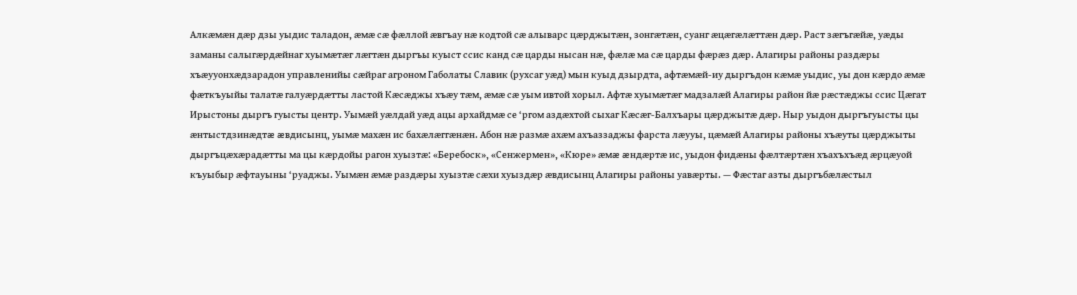Алкæмæн дæр дзы уыдис таладон, æмæ сæ фæллой æвгъау нæ кодтой сæ алыварс цæрджытæн, зонгæтæн, суанг æцæгæлæттæн дæр. Раст зæгъгæйæ, уæды заманы салыгæрдæйнаг хуымæтæг лæгтæн дыргъы куыст ссис канд сæ царды нысан нæ, фæлæ ма сæ царды фæрæз дæр. Алагиры районы раздæры хъæууонхæдзарадон управленийы сæйраг агроном Габолаты Славик (рухсаг уæд) мын куыд дзырдта, афтæмæй-иу дыргъдон кæмæ уыдис, уы дон кæрдо æмæ фæткъуыйы талатæ галуæрдæтты ластой Кæсæджы хъæу тæм, æмæ сæ уым ивтой хорыл. Афтæ хуымæтæг мадзалæй Алагиры район йæ рæстæджы ссис Цæгат Ирыстоны дыргъ гуысты центр. Уымæй уæлдай уæд ацы архайдмæ се ‘ргом аздæхтой сыхаг Кæсæг-Балхъары цæрджытæ дæр. Ныр уыдон дыргъгуысты цы æнтыстдзинæдтæ æвдисынц, уымæ махæн ис бахæлæггæнæн. Абон нæ размæ ахæм ахъаззаджы фарста лæууы, цæмæй Алагиры районы хъæуты цæрджыты дыргъцæхæрадæтты ма цы кæрдойы рагон хуызтæ: «Беребоск», «Сенжермен», «Кюре» æмæ æндæртæ ис, уыдон фидæны фæлтæртæн хъахъхъæд æрцæуой къуыбыр æфтауыны ‘руаджы. Уымæн æмæ раздæры хуызтæ сæхи хуыздæр æвдисынц Алагиры районы уавæрты. — Фæстаг азты дыргъбæлæстыл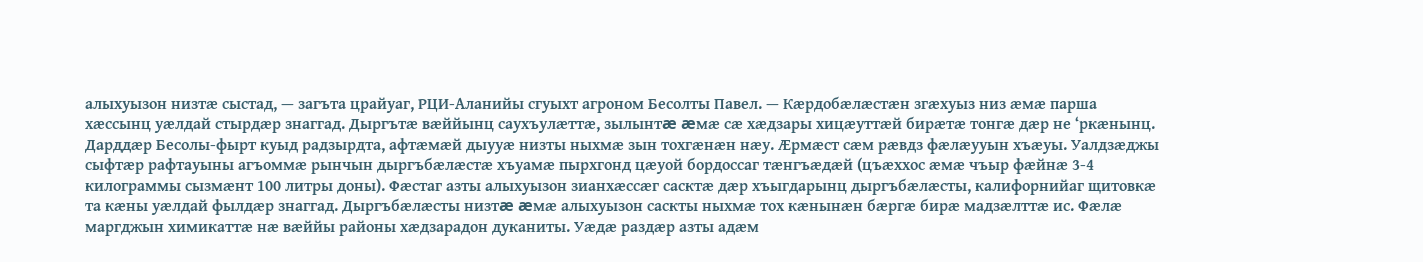алыхуызон низтæ сыстад, — загъта црайуаг, РЦИ-Аланийы сгуыхт агроном Бесолты Павел. — Кæрдобæлæстæн згæхуыз низ æмæ парша хæссынц уæлдай стырдæр знаггад. Дыргътæ вæййынц саухъулæттæ, зылынтæ æмæ сæ хæдзары хицæуттæй бирæтæ тонгæ дæр не ‘ркæнынц. Дарддæр Бесолы-фырт куыд радзырдта, афтæмæй дыууæ низты ныхмæ зын тохгæнæн нæу. Æрмæст сæм рæвдз фæлæууын хъæуы. Уалдзæджы сыфтæр рафтауыны агъоммæ рынчын дыргъбæлæстæ хъуамæ пырхгонд цæуой бордоссаг тæнгъæдæй (цъæххос æмæ чъыр фæйнæ 3-4 килограммы сызмæнт 100 литры доны). Фæстаг азты алыхуызон зианхæссæг сасктæ дæр хъыгдарынц дыргъбæлæсты, калифорнийаг щитовкæ та кæны уæлдай фылдæр знаггад. Дыргъбæлæсты низтæ æмæ алыхуызон саскты ныхмæ тох кæнынæн бæргæ бирæ мадзæлттæ ис. Фæлæ маргджын химикаттæ нæ вæййы районы хæдзарадон дуканиты. Уæдæ раздæр азты адæм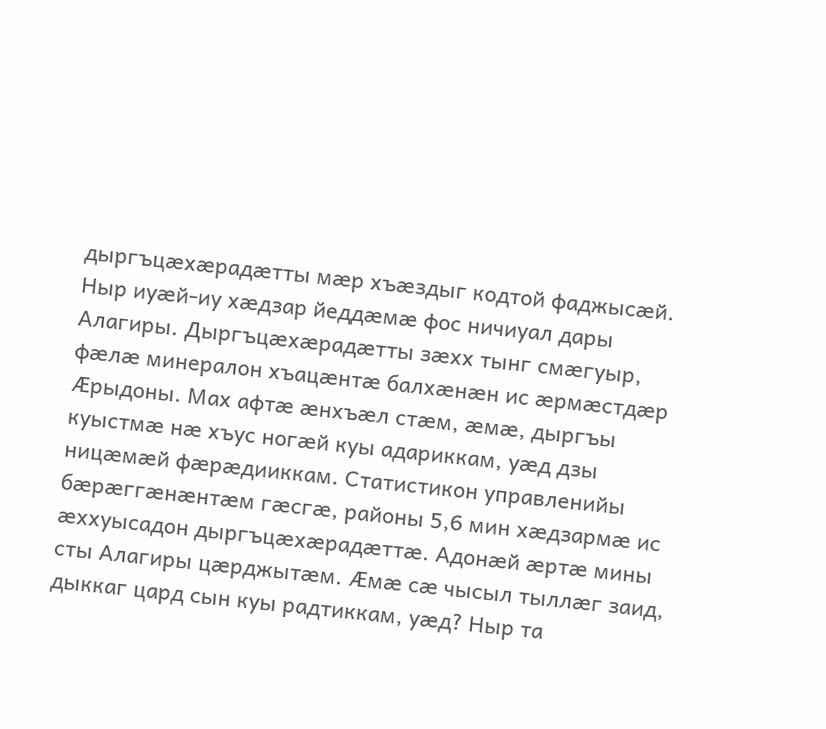дыргъцæхæрадæтты мæр хъæздыг кодтой фаджысæй. Ныр иуæй-иу хæдзар йеддæмæ фос ничиуал дары Алагиры. Дыргъцæхæрадæтты зæхх тынг смæгуыр, фæлæ минералон хъацæнтæ балхæнæн ис æрмæстдæр Æрыдоны. Мах афтæ æнхъæл стæм, æмæ, дыргъы куыстмæ нæ хъус ногæй куы адариккам, уæд дзы ницæмæй фæрæдииккам. Статистикон управленийы бæрæггæнæнтæм гæсгæ, районы 5,6 мин хæдзармæ ис æххуысадон дыргъцæхæрадæттæ. Адонæй æртæ мины сты Алагиры цæрджытæм. Æмæ сæ чысыл тыллæг заид, дыккаг цард сын куы радтиккам, уæд? Ныр та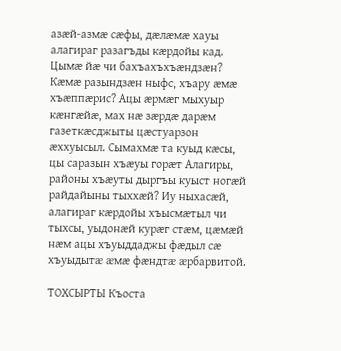азæй-азмæ сæфы, дæлæмæ хауы алагираг разагъды кæрдойы кад. Цымæ йæ чи бахъахъхъæндзæн? Кæмæ разындзæн ныфс, хъару æмæ хъæппæрис? Ацы æрмæг мыхуыр кæнгæйæ, мах нæ зæрдæ дарæм газеткæсджыты цæстуарзон æххуысыл. Сымахмæ та куыд кæсы, цы саразын хъæуы горæт Алагиры, районы хъæуты дыргъы куыст ногæй райдайыны тыххæй? Иу ныхасæй, алагираг кæрдойы хъысмæтыл чи тыхсы, уыдонæй курæг стæм, цæмæй нæм ацы хъуыддаджы фæдыл сæ хъуыдытæ æмæ фæндтæ æрбарвитой.

ТОХСЫРТЫ Къоста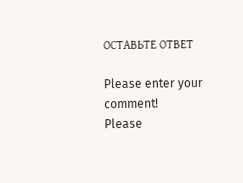ОСТАВЬТЕ ОТВЕТ

Please enter your comment!
Please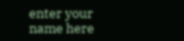enter your name here